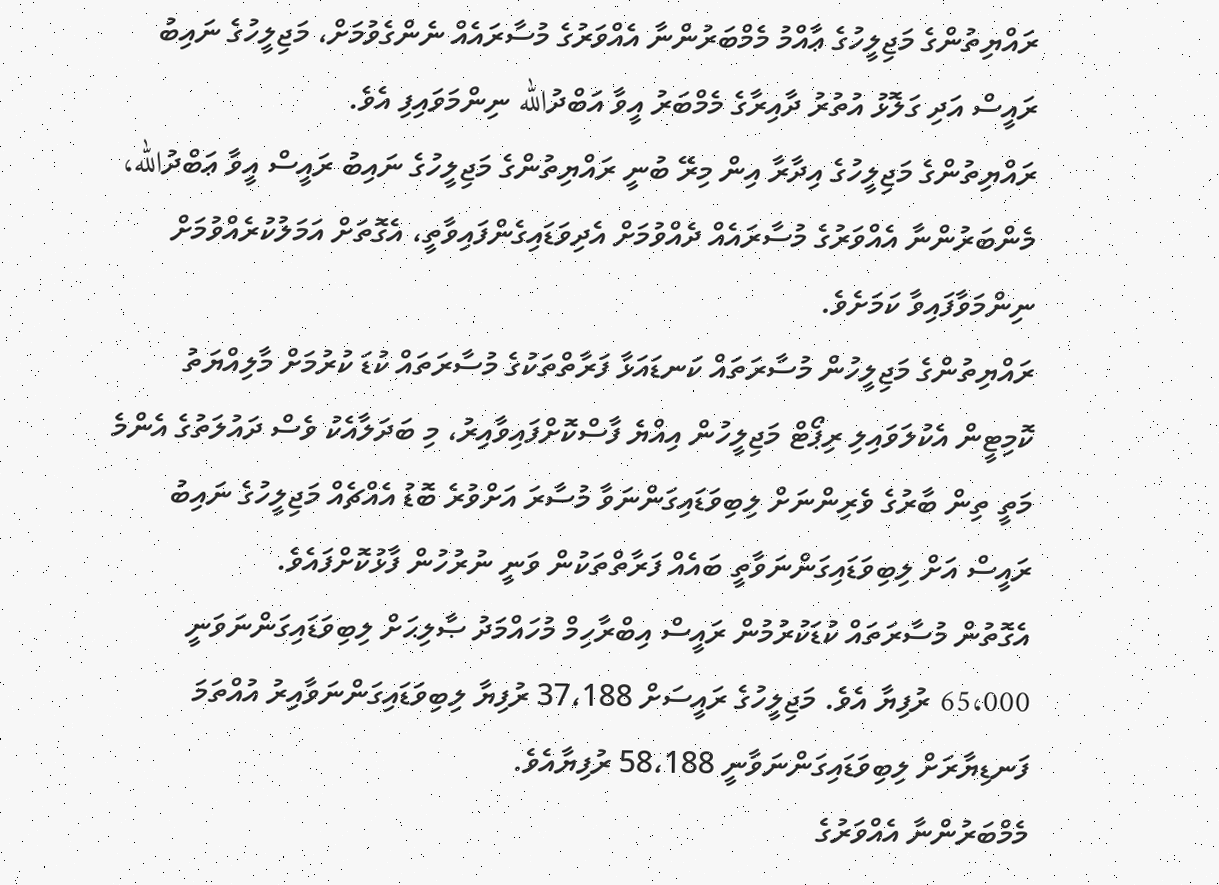ރައްޔިތުންގެ މަޖިލީހުގެ ޢާއްމު މެމްބަރުންނާ އެއްވަރުގެ މުސާރައެއް ނެންގެވުމަށް، މަޖިލީހުގެ ނައިބު ރައީސް އަދި ގަލޮޅު އުތުރު ދާއިރާގެ މެމްބަރު އީވާ އަބްދުالله ނިންމަވައިފި އެވެ.
ރައްޔިތުންގެ މަޖިލީހުގެ އިދާރާ އިން މިރޭ ބުނީ ރައްޔިތުންގެ މަޖިލީހުގެ ނައިބު ރައީސް އީވާ ޢަބްދުالله، މެންބަރުންނާ އެއްވަރުގެ މުސާރައެއް ދެއްވުމަށް އެދިވަޑައިގެންފައިވާތީ، އެގޮތަށް އަމަލުކުރެއްވުމަށް ނިންމަވާފައިވާ ކަމަށެވެ.
ރައްޔިތުންގެ މަޖިލީހުން މުސާރަތައް ކަނޑައަޅާ ފަރާތްތަކުގެ މުސާރަތައް ކުޑަ ކުރުމަށް މާލިއްޔަތު ކޮމިޓީން އެކުލަވައިލި ރިޕޯޓް މަޖިލީހުން އިއްޔެ ފާސްކޮށްފައިވާއިރު، މި ބަދަލާއެކު ވެސް ދައުލަތުގެ އެންމެ މަތީ ތިން ބާރުގެ ވެރިންނަށް ލިބިވަޑައިގަންނަވާ މުސާރަ އަށްވުރެ ބޮޑު އެއްޗެއް މަޖިލީހުގެ ނައިބު ރައީސް އަށް ލިބިވަޑައިގަންނަވާތީ ބައެއް ފަރާތްތަކުން ވަނީ ނުރުހުން ފާޅުކޮށްފައެވެ.
އެގޮތުން މުސާރަތައް ކުޑަކުރުމުން ރައީސް އިބްރާހިމް މުހައްމަދު ޞާލިޙަށް ލިބިވަޑައިގަންނަވަނީ 65،000 ރުފިޔާ އެވެ. މަޖިލީހުގެ ރައީސަށް 37،188 ރުފިޔާ ލިބިވަޑައިގަންނަވާއިރު އުއްތަމަ ފަނޑިޔާރަށް ލިބިވަޑައިގަންނަވާނީ 58،188 ރުފިޔާއެވެ.
މެމްބަރުންނާ އެއްވަރުގެ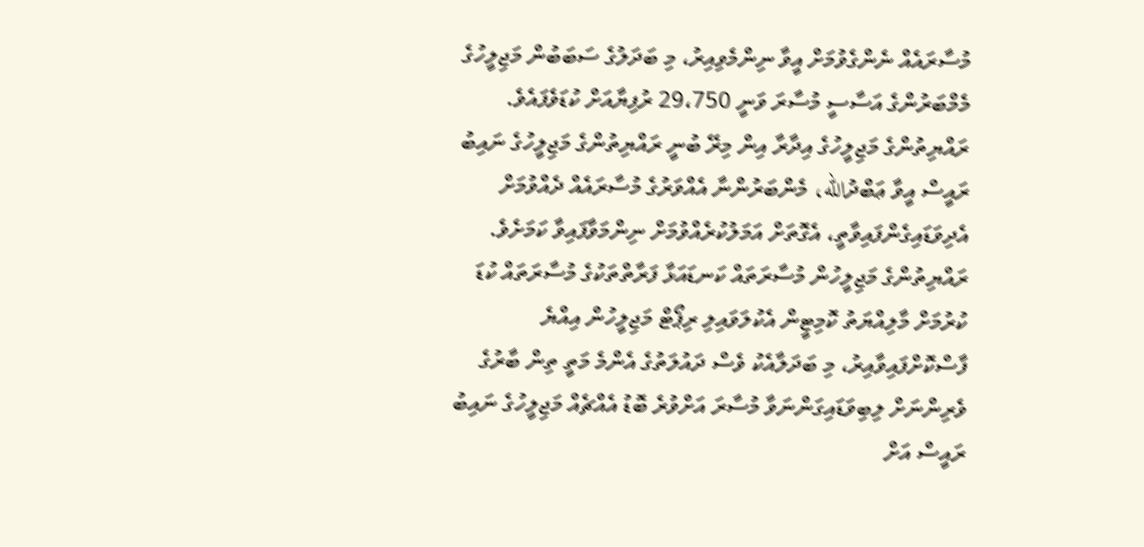މުސާރައެއް ނެންގެވުމަށް އީވާ ނިންމެވިއިރު، މި ބަދަލުގެ ސަބަބުން މަޖިލީހުގެ މެމްބަރުންގެ އަސާސީ މުސާރަ ވަނީ 29،750 ރުފިޔާއަށް ކުޑަވެފައެވެ.
ރައްޔިތުންގެ މަޖިލީހުގެ އިދާރާ އިން މިރޭ ބުނީ ރައްޔިތުންގެ މަޖިލީހުގެ ނައިބު ރައީސް އީވާ ޢަބްދުالله، މެންބަރުންނާ އެއްވަރުގެ މުސާރައެއް ދެއްވުމަށް އެދިވަޑައިގެންފައިވާތީ، އެގޮތަށް އަމަލުކުރެއްވުމަށް ނިންމަވާފައިވާ ކަމަށެވެ.
ރައްޔިތުންގެ މަޖިލީހުން މުސާރަތައް ކަނޑައަޅާ ފަރާތްތަކުގެ މުސާރަތައް ކުޑަ ކުރުމަށް މާލިއްޔަތު ކޮމިޓީން އެކުލަވައިލި ރިޕޯޓް މަޖިލީހުން އިއްޔެ ފާސްކޮށްފައިވާއިރު، މި ބަދަލާއެކު ވެސް ދައުލަތުގެ އެންމެ މަތީ ތިން ބާރުގެ ވެރިންނަށް ލިބިވަޑައިގަންނަވާ މުސާރަ އަށްވުރެ ބޮޑު އެއްޗެއް މަޖިލީހުގެ ނައިބު ރައީސް އަށް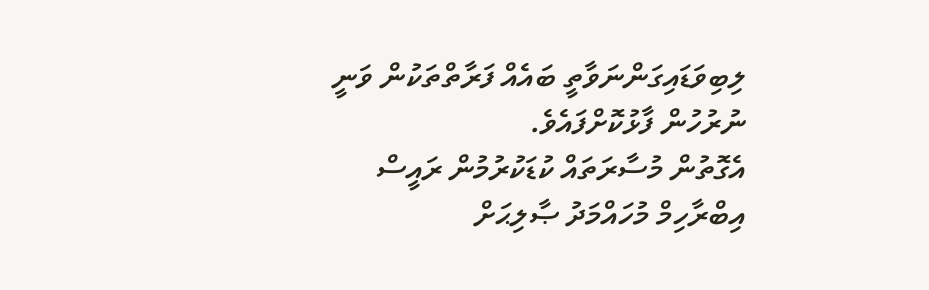ލިބިވަޑައިގަންނަވާތީ ބައެއް ފަރާތްތަކުން ވަނީ ނުރުހުން ފާޅުކޮށްފައެވެ.
އެގޮތުން މުސާރަތައް ކުޑަކުރުމުން ރައީސް އިބްރާހިމް މުހައްމަދު ޞާލިޙަށް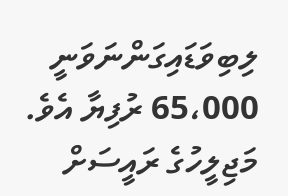ލިބިވަޑައިގަންނަވަނީ 65،000 ރުފިޔާ އެވެ. މަޖިލީހުގެ ރައީސަށް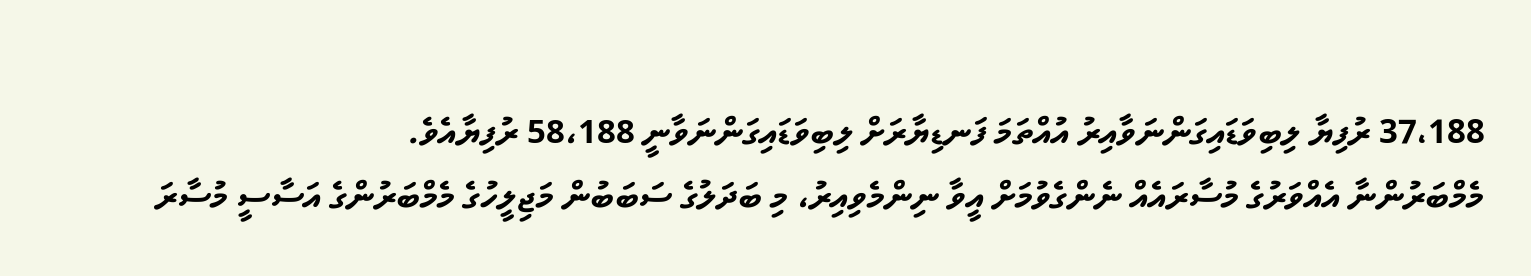37،188 ރުފިޔާ ލިބިވަޑައިގަންނަވާއިރު އުއްތަމަ ފަނޑިޔާރަށް ލިބިވަޑައިގަންނަވާނީ 58،188 ރުފިޔާއެވެ.
މެމްބަރުންނާ އެއްވަރުގެ މުސާރައެއް ނެންގެވުމަށް އީވާ ނިންމެވިއިރު، މި ބަދަލުގެ ސަބަބުން މަޖިލީހުގެ މެމްބަރުންގެ އަސާސީ މުސާރަ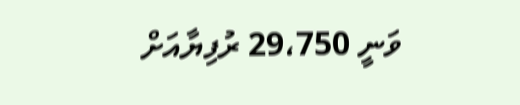ވަނީ 29،750 ރުފިޔާއަށް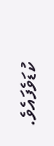ކުޑަވެފައެވެ.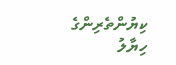ކިޔުންތެރިންގެ ހިޔާލު